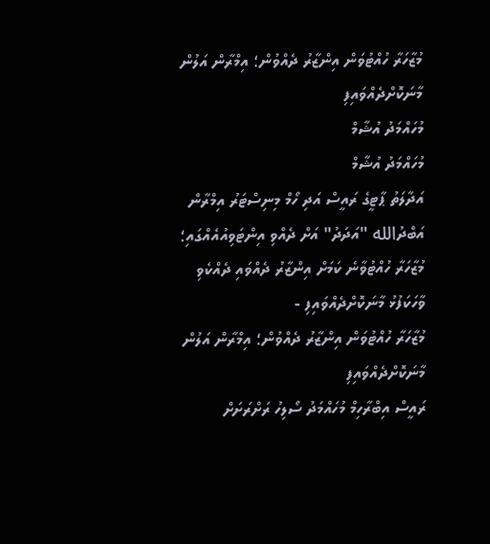މުޒާހަރާ ހުއްޓުވަން އިންޒާރު ދެއްވުން؛ އިމްރާން އަލުން މާނަކޮށްދެއްވައިފި
މުހައްމަދު އުޝާމް
މުހައްމަދު އުޝާމް
އަދާލަތު ޕާޓީގެ ރައީސް އަދި ހޯމް މިނިސްޓަރު އިމްރާން އަބްދުالله "އަދަދު" އަށް ދެއްވި އިންޓަވިއުއެއްގައި؛ މުޒާހަރާ ހުއްޓުވާނެ ކަމަށް އިންޒާރު ދެއްވައި ދެއްކެވި ވާހަކަފުޅު މާނަކޮށްދެއްވައިފި -
މުޒާހަރާ ހުއްޓުވަން އިންޒާރު ދެއްވުން؛ އިމްރާން އަލުން މާނަކޮށްދެއްވައިފި
ރައީސް އިބްރާހިމް މުހައްމަދު ސޯލިހު ރަށްރަށަށް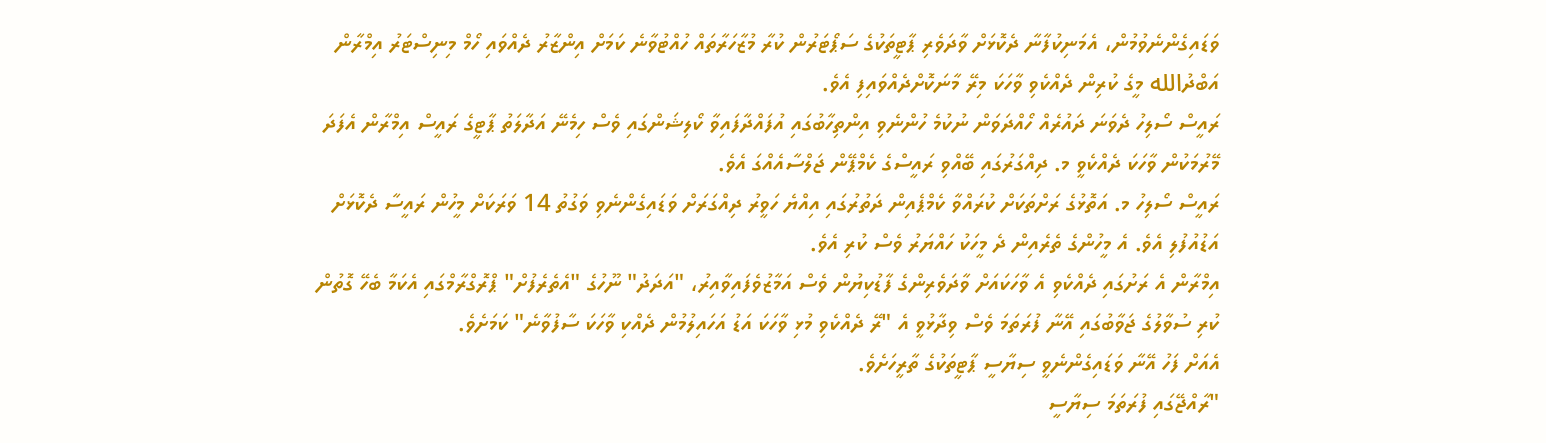ވަޑައިގެންނެވުމުން، އެމަނިކުފާނާ ދެކޮޅަށް ވާދަވެރި ޕާޓީތަކުގެ ސަޕޯޓަރުން ކުރާ މުޒާހަރާތައް ހުއްޓުވާނެ ކަމަށް އިންޒާރު ދެއްވައި ހޯމް މިނިސްޓަރު އިމްރާން އަބްދުالله މީގެ ކުރިން ދެއްކެވި ވާހަކަ މިރޭ މާނަކޮށްދެއްވައިފި އެވެ.
ރައީސް ސޯލިހު ދެވަނަ ދައުރެއް ހޯއްދަވަން ނުކުމެ ހުންނެވި އިންތިހާބުގައި އުފައްދާފައިވާ ކޯލިޝަންގައި ވެސް ހިމެނޭ އަދާލަތު ޕާޓީގެ ރައީސް އިމްރާން އެފަދަ މޭރުމަކުން ވާހަކަ ދެއްކެވީ މ. ދިއްގަރުގައި ބޭއްވި ރައީސްގެ ކެމްޕޭން ޖަލްސާއެއްގަ އެވެ.
ރައީސް ސޯލިހު މ. އަތޮޅުގެ ރަށްތަކަށް ކުރައްވާ ކެމްޕެއިން ދަތުރުގައި އިއްޔެ ހަވީރު ދިއްގަރަށް ވަޑައިގެންނެވި ވަގުތު 14 ވަރަކަށް މީހުން ރައީސާ ދެކޮޅަށް އަޑުއުފުލި އެވެ. އެ މީހުންގެ ތެރެއިން ދެ މީހަކު ހައްޔަރު ވެސް ކުރި އެވެ.
އިމްރާން އެ ރަށުގައި ދެއްކެވި އެ ވާހަކައަށް ވާދަވެރިންގެ ފާޑުކިޔުން ވެސް އަމާޒުވެފައިވާއިރު، "އަދަދު" ނޫހުގެ "އެތެރެފުށް" ޕްރޮގްރާމްގައި އެކަމާ ބެހޭ ގޮތުން ކުރި ސުވާލުގެ ޖަވާބުގައި އޭނާ ފުރަތަމަ ވެސް ވިދާޅުވީ އެ "ރޭ ދެއްކެވި މުޅި ވާހަކަ އަޑު އަހައިލުމުން ދެއްކި ވާހަކަ ސާފުވާނެ" ކަމަށެވެ.
އެއަށް ފަހު އޭނާ ވަޑައިގެންނެވީ ސިޔާސީ ޕާޓީތަކުގެ ތާރީހަށެވެ.
"ރާއްޖޭގައި ފުރަތަމަ ސިޔާސީ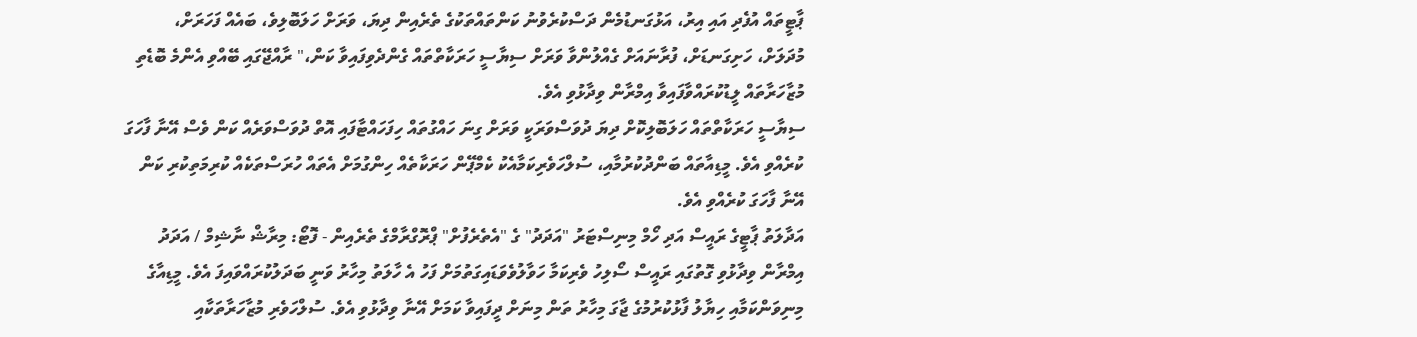ޕާޓީތައް އުފެދި އައި އިރު، އަޅުގަނޑުމެން ދަސްކުރެވުނު ކަންތައްތަކުގެ ތެރެއިން ދިޔަ، ވަރަށް ހަލަބޮލިވެ، ބައެއް ފަހަރަށް، މުދަލަށް، ހަށިގަނޑަށް، ފުރާނައަށް ގެއްލުންވާ ވަރަށް ސިޔާސީ ހަރަކާތްތައް ގެންދެވިފައިވާ ކަން،" ރާއްޖޭގައި ބޭއްވި އެންމެ ބޮޑެތި މުޒާހަރާތައް ލީޑުކުރައްވާފައިވާ އިމްރާން ވިދާޅުވި އެވެ.
ސިޔާސީ ހަރަކާތްތައް ހަލަބޮލިކޮށް ދިޔަ ދުވަސްވަރަކީ ވަރަށް ގިނަ ހައްގުތައް ހިފަހައްޓާފައި އޮތް ދުވަސްވަރެއް ކަން ވެސް އޭނާ ފާހަގަ ކުރެއްވި އެވެ. މީޑިއާތައް ބަންދުކުރުމާއި، ސުލްހަވެރިކަމާއެކު ކެމްޕޭން ހަރަކާތެއް ހިންގުމަށް އެތައް ހުރަސްތަކެއް ކުރިމަތިކުރި ކަން އޭނާ ފާހަގަ ކުރެއްވި އެވެ.
އަދާލަތު ޕާޓީގެ ރައީސް އަދި ހޯމް މިނިސްޓަރު "އަދަދު" ގެ "އެތެރެފުށް" ޕްރޮގްރާމްގެ ތެރެއިން - ފޮޓޯ: މިރާޝް ނާޝިމް / އަދަދު
އިމްރާން ވިދާޅުވި ގޮތުގައި ރައީސް ސޯލިހު ވެރިކަމާ ހަވާލުވެވަޑައިގަތުމަށް ފަހު އެ ހާލަތު މިހާރު ވަނީ ބަދަލުކުރައްވައިފަ އެވެ. މީޑިއާގެ މިނިވަންކަމާއި ހިޔާލު ފާޅުކުރުމުގެ ޖާގަ މިހާރު ތަން މިނަށް ދީފައިވާ ކަމަށް އޭނާ ވިދާޅުވި އެވެ. ސުލްހަވެރި މުޒާހަރާތަކާއި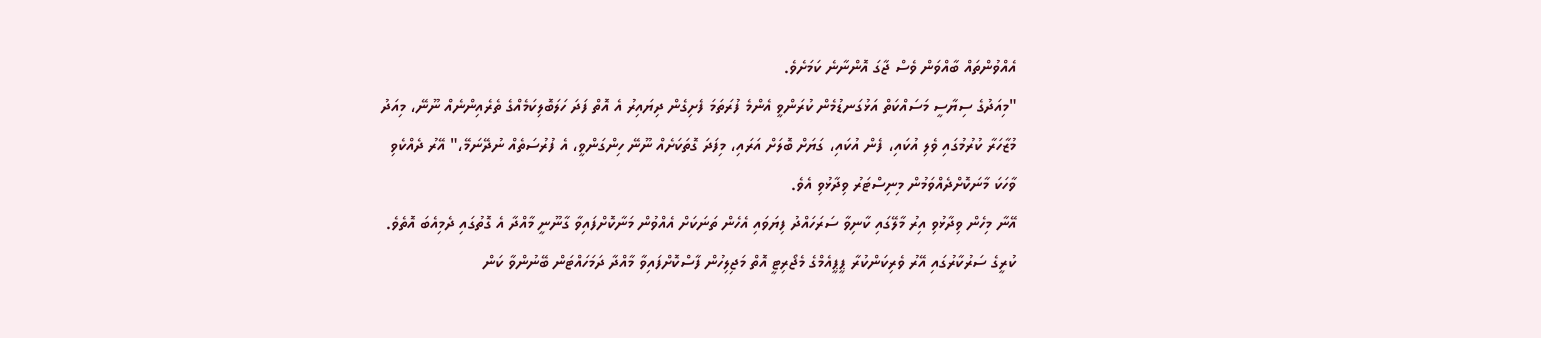އެއްވުންތައް ބާއްވަން ވެސް ޖާގަ އޮންނާނެ ކަމަށެވެ.
"މިއަދުގެ ސިޔާސީ މަސައްކަތް އަޅުގަނޑުމެން ކުރަންވީ އެންމެ ފުރަތަމަ ފެށިގެން ދިޔައިރު އެ އޮތް ފަދަ ހަލަބޮލިކަމެއްގެ ތެރެއިންނެއް ނޫނޭ، މިއަދު މުޒާހަރާ ކުރުމުގައި ވެލި އުކައި، ފެން އުކައި، ގަޔަށް ބޮލަށް އަރައި، މިފަދަ ގޮތަކަށެއް ނޫނޭ ހިންގަންވީ، އެ ފުރުސަތެއް ނުދޭނަމޭ،" އޭރު ދެއްކެވި ވާހަކަ މާނަކޮށްދެއްވަމުން މިނިސްޓަރު ވިދާޅުވި އެވެ.
އޭނާ މިހެން ވިދާޅުވި އިރު މާލޭގައި ކާނިވާ ސަރަހައްދު ފިޔަވައި އެހެން ތަނަކަށް އެއްވުން މަނާކޮށްފައިވާ ގާނޫނީ މާއްދާ އެ ގޮތުގައި ދެމިއެބަ އޮތެވެ. ކުރީގެ ސަރުކާރުގައި އޭރު ވެރިކަންކުރާ ޕީޕީއެމްގެ މެޖޯރިޓީ އޮތް މަޖިލިހުން ފާސްކޮށްފައިވާ މާއްދާ ދަމަހައްޓަން ބޭނުންވާ ކަން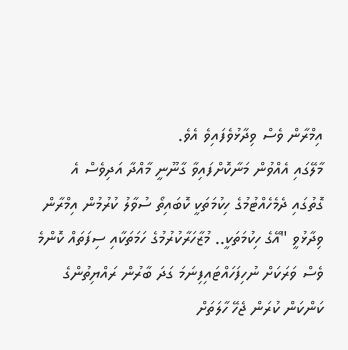އިމްރާން ވެސް ވިދާޅުވެފައިވެ އެވެ.
މާލޭގައި އެއްވުން މަނާކޮށްފައިވާ ގާނޫނީ މާއްދާ އަދިވެސް އެ ގޮތުގައި ދެމެހެއްޓުމުގެ ހިކުމަތަކީ ކޮބައިތޯ ސުވާލު ކުރުމުން އިމްރާން ވިދާޅުވީ "އޭގެ ހިކުމަތަކީ.. މުޒާހަރާކުރުމުގެ ހަމަތަކާއި ސިފަތައް ކޮންމެ ވެސް ވަރަކަށް ނުހިފަހައްޓައިފިނަމަ ގަދަ ބާރުން ރައްޔިތުންގެ ކަންކަން ކުރަން ޖެހޭ ހާލަތަށް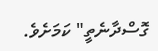ގޮސްދާނެތީ" ކަމަށެވެ.